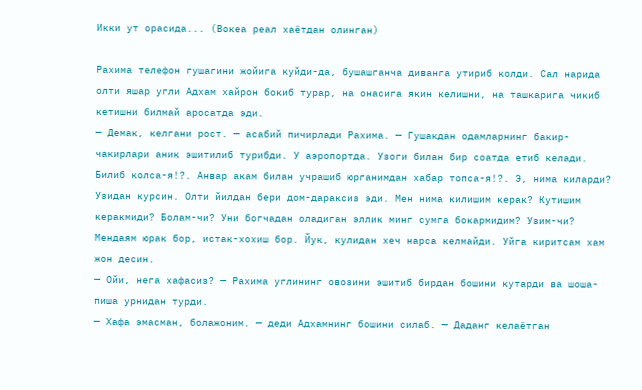Икки ут орасида... (Вокеа реал хаётдан олинган)

Рахима телефон гушагини жойига куйди-да, бушашганча диванга утириб колди. Сал нарида олти яшар угли Адхам хайрон бокиб турар, на онасига якин келишни, на ташкарига чикиб кетишни билмай аросатда эди.
— Демак, келгани рост. — асабий пичирлади Рахима. — Гушакдан одамларнинг бакир-чакирлари аник эшитилиб турибди. У аэропортда. Узоги билан бир соатда етиб келади. Билиб колса-я!?. Анвар акам билан учрашиб юрганимдан хабар топса-я!?. Э, нима киларди? Узидан курсин. Олти йилдан бери дом-дараксиз эди. Мен нима килишим керак? Кутишим керакмиди? Болам-чи? Уни богчадан оладиган эллик минг сумга бокармидим? Узим-чи? Мендаям юрак бор, истак-хохиш бор. Йук, кулидан хеч нарса келмайди. Уйга киритсам хам жон десин.
— Ойи, нега хафасиз? — Рахима углининг овозини эшитиб бирдан бошини кутарди ва шоша-пиша урнидан турди.
— Хафа эмасман, болажоним. — деди Адхамнинг бошини силаб. — Даданг келаётган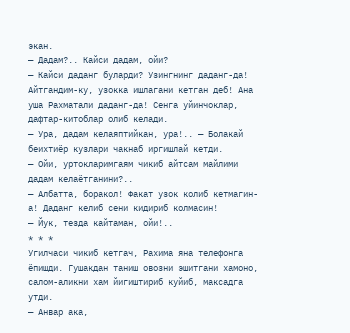экан.
— Дадам?.. Кайси дадам, ойи?
— Кайси даданг буларди? Узингнинг даданг-да! Айтгандим-ку, узокка ишлагани кетган деб! Ана уша Рахматали даданг-да! Сенга уйинчоклар, дафтар-китоблар олиб келади.
— Ура, дадам келаяптийкан, ура!.. — Болакай беихтиёр кузлари чакнаб иргишлай кетди.
— Ойи, уртокларимгаям чикиб айтсам майлими дадам келаётганини?..
— Албатта, боракол! Факат узок колиб кетмагин-а! Даданг келиб сени кидириб колмасин!
— Йук, тезда кайтаман, ойи!..
* * *
Угилчаси чикиб кетгач, Рахима яна телефонга ёпишди. Гушакдан таниш овозни эшитгани хамоно, салом-аликни хам йигиштириб куйиб, максадга утди.
— Анвар ака,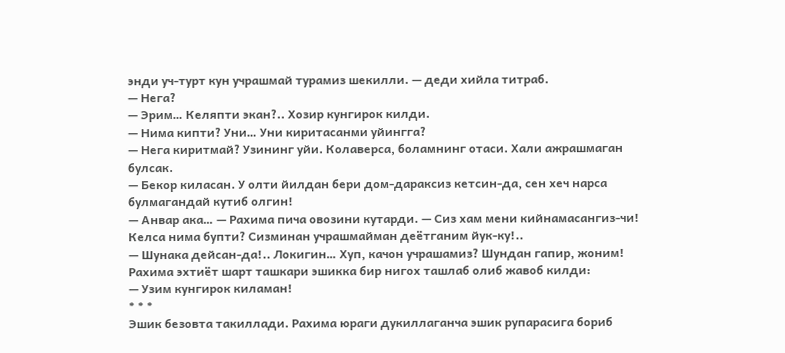энди уч-турт кун учрашмай турамиз шекилли. — деди хийла титраб.
— Нега?
— Эрим… Келяпти экан?.. Хозир кунгирок килди.
— Нима кипти? Уни… Уни киритасанми уйингга?
— Нега киритмай? Узининг уйи. Колаверса, боламнинг отаси. Хали ажрашмаган булсак.
— Бекор киласан. У олти йилдан бери дом-дараксиз кетсин-да, сен хеч нарса булмагандай кутиб олгин!
— Анвар ака… — Рахима пича овозини кутарди. — Сиз хам мени кийнамасангиз-чи! Келса нима бупти? Сизминан учрашмайман деётганим йук-ку!..
— Шунака дейсан-да!.. Локигин… Хуп, качон учрашамиз? Шундан гапир, жоним!
Рахима эхтиёт шарт ташкари эшикка бир нигох ташлаб олиб жавоб килди:
— Узим кунгирок киламан!
* * *
Эшик безовта такиллади. Рахима юраги дукиллаганча эшик рупарасига бориб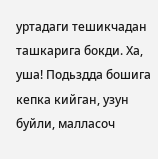уртадаги тешикчадан ташкарига бокди. Ха, уша! Подьздда бошига кепка кийган, узун буйли, малласоч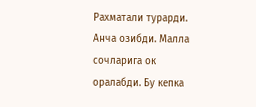Рахматали турарди. Анча озибди. Малла сочларига ок оралабди. Бу кепка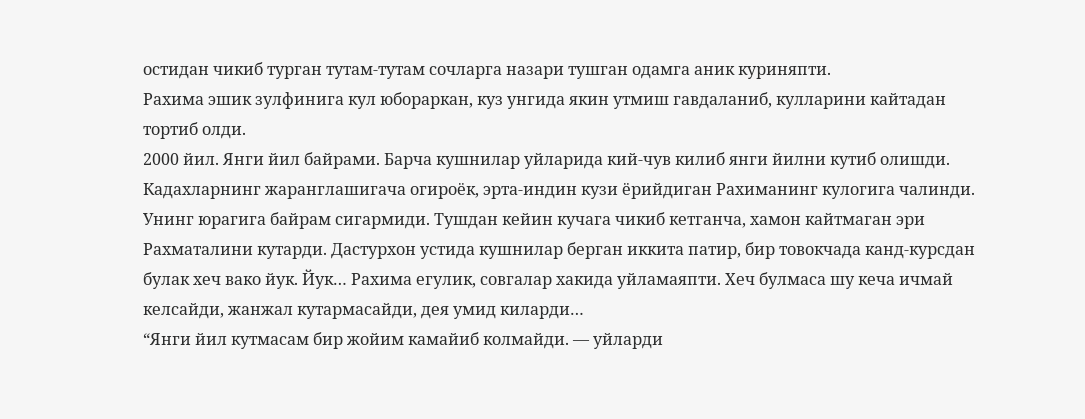остидан чикиб турган тутам-тутам сочларга назари тушган одамга аник куриняпти.
Рахима эшик зулфинига кул юбораркан, куз унгида якин утмиш гавдаланиб, кулларини кайтадан тортиб олди.
2000 йил. Янги йил байрами. Барча кушнилар уйларида кий-чув килиб янги йилни кутиб олишди. Кадахларнинг жаранглашигача огироёк, эрта-индин кузи ёрийдиган Рахиманинг кулогига чалинди. Унинг юрагига байрам сигармиди. Тушдан кейин кучага чикиб кетганча, хамон кайтмаган эри Рахматалини кутарди. Дастурхон устида кушнилар берган иккита патир, бир товокчада канд-курсдан булак хеч вако йук. Йук… Рахима егулик, совгалар хакида уйламаяпти. Хеч булмаса шу кеча ичмай келсайди, жанжал кутармасайди, дея умид киларди…
“Янги йил кутмасам бир жойим камайиб колмайди. — уйларди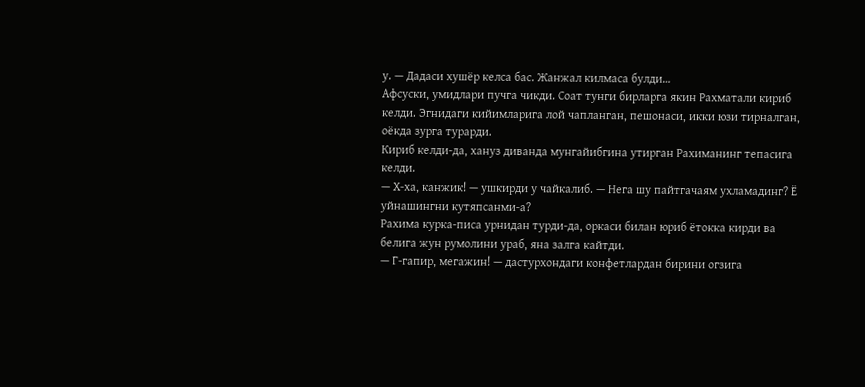у. — Дадаси хушёр келса бас. Жанжал килмаса булди…
Афсуски, умидлари пучга чикди. Соат тунги бирларга якин Рахматали кириб келди. Эгнидаги кийимларига лой чапланган, пешонаси, икки юзи тирналган, оёкда зурга турарди.
Кириб келди-да, хануз диванда мунгайибгина утирган Рахиманинг тепасига келди.
— Х-ха, канжик! — ушкирди у чайкалиб. — Нега шу пайтгачаям ухламадинг? Ё уйнашингни кутяпсанми-а?
Рахима курка-писа урнидан турди-да, оркаси билан юриб ётокка кирди ва белига жун румолини ураб, яна залга кайтди.
— Г-гапир, мегажин! — дастурхондаги конфетлардан бирини огзига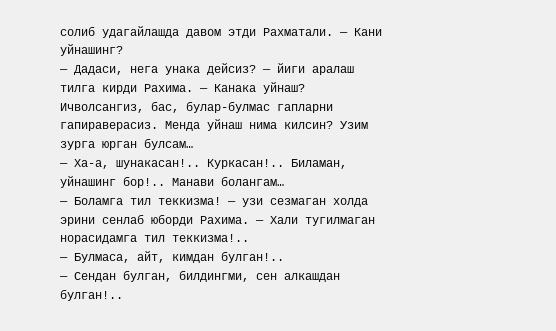солиб удагайлашда давом этди Рахматали. — Кани уйнашинг?
— Дадаси, нега унака дейсиз? — йиги аралаш тилга кирди Рахима. — Канака уйнаш? Ичволсангиз, бас, булар-булмас гапларни гапираверасиз. Менда уйнаш нима килсин? Узим зурга юрган булсам…
— Ха-а, шунакасан!.. Куркасан!.. Биламан, уйнашинг бор!.. Манави болангам…
— Боламга тил теккизма! — узи сезмаган холда эрини сенлаб юборди Рахима. — Хали тугилмаган норасидамга тил теккизма!..
— Булмаса, айт, кимдан булган!..
— Сендан булган, билдингми, сен алкашдан булган!..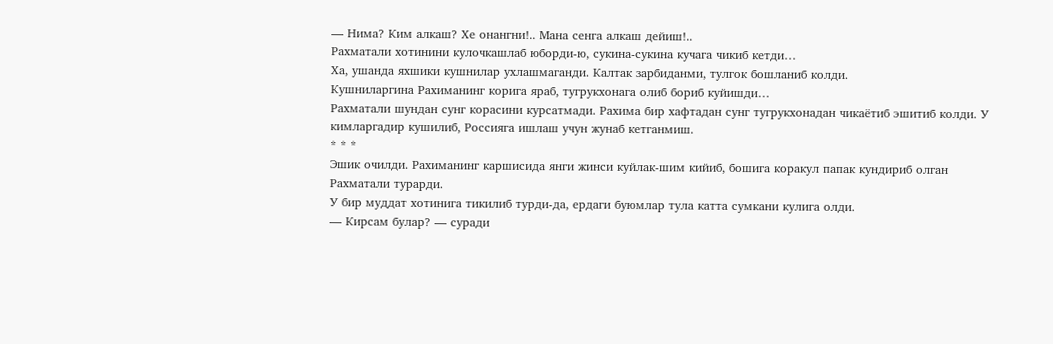— Нима? Ким алкаш? Хе онангни!.. Мана сенга алкаш дейиш!..
Рахматали хотинини кулочкашлаб юборди-ю, сукина-сукина кучага чикиб кетди…
Ха, ушанда яхшики кушнилар ухлашмаганди. Калтак зарбиданми, тулгок бошланиб колди.
Кушниларгина Рахиманинг корига яраб, тугрукхонага олиб бориб куйишди…
Рахматали шундан сунг корасини курсатмади. Рахима бир хафтадан сунг тугрукхонадан чикаётиб эшитиб колди. У кимларгадир кушилиб, Россияга ишлаш учун жунаб кетганмиш.
* * *
Эшик очилди. Рахиманинг каршисида янги жинси куйлак-шим кийиб, бошига коракул папак кундириб олган Рахматали турарди.
У бир муддат хотинига тикилиб турди-да, ердаги буюмлар тула катта сумкани кулига олди.
— Кирсам булар? — суради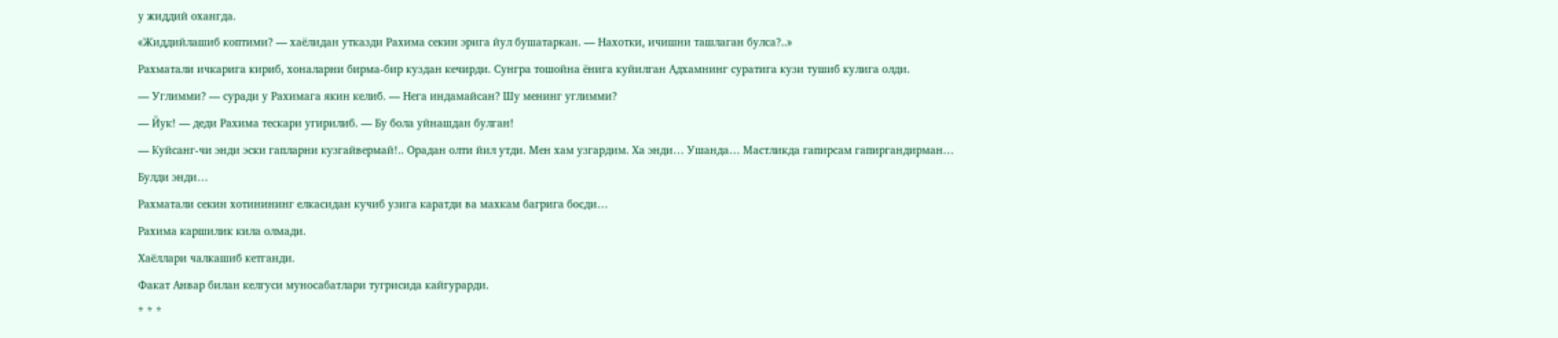у жиддий охангда.
«Жиддийлашиб коптими? — хаёлидан утказди Рахима секин эрига йул бушатаркан. — Нахотки, ичишни ташлаган булса?..»
Рахматали ичкарига кириб, хоналарни бирма-бир куздан кечирди. Сунгра тошойна ёнига куйилган Адхамнинг суратига кузи тушиб кулига олди.
— Углимми? — суради у Рахимага якин келиб. — Нега индамайсан? Шу менинг углимми?
— Йук! — деди Рахима тескари угирилиб. — Бу бола уйнашдан булган!
— Куйсанг-чи энди эски гапларни кузгайвермай!.. Орадан олти йил утди. Мен хам узгардим. Ха энди… Ушанда… Мастликда гапирсам гапиргандирман… Булди энди…
Рахматали секин хотинининг елкасидан кучиб узига каратди ва махкам багрига босди…
Рахима каршилик кила олмади.
Хаёллари чалкашиб кетганди.
Факат Анвар билан келгуси муносабатлари тугрисида кайгурарди.
* * *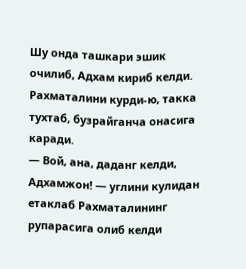Шу онда ташкари эшик очилиб, Адхам кириб келди. Рахматалини курди-ю, такка тухтаб, бузрайганча онасига каради.
— Вой, ана, даданг келди, Адхамжон! — углини кулидан етаклаб Рахматалининг рупарасига олиб келди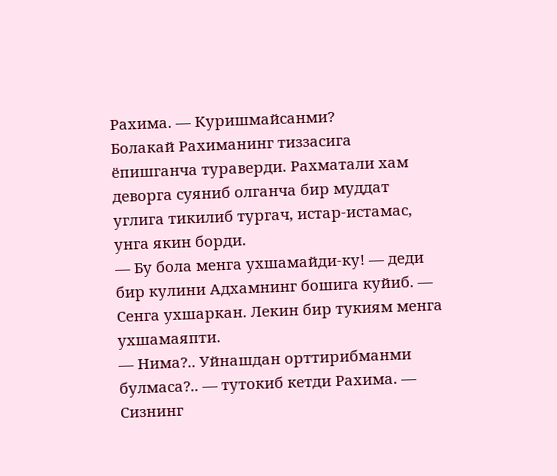Рахима. — Куришмайсанми?
Болакай Рахиманинг тиззасига ёпишганча тураверди. Рахматали хам деворга суяниб олганча бир муддат углига тикилиб тургач, истар-истамас, унга якин борди.
— Бу бола менга ухшамайди-ку! — деди бир кулини Адхамнинг бошига куйиб. — Сенга ухшаркан. Лекин бир тукиям менга ухшамаяпти.
— Нима?.. Уйнашдан орттирибманми булмаса?.. — тутокиб кетди Рахима. — Сизнинг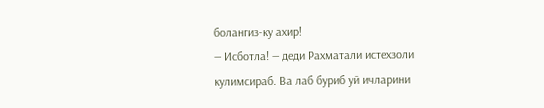болангиз-ку ахир!
— Исботла! — деди Рахматали истехзоли кулимсираб. Ва лаб буриб уй ичларини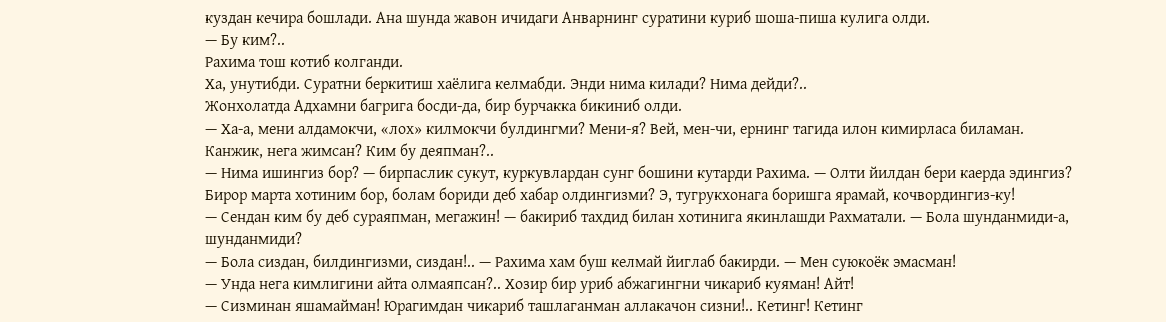куздан кечира бошлади. Ана шунда жавон ичидаги Анварнинг суратини куриб шоша-пиша кулига олди.
— Бу ким?..
Рахима тош котиб колганди.
Ха, унутибди. Суратни беркитиш хаёлига келмабди. Энди нима килади? Нима дейди?..
Жонхолатда Адхамни багрига босди-да, бир бурчакка бикиниб олди.
— Ха-а, мени алдамокчи, «лох» килмокчи булдингми? Мени-я? Вей, мен-чи, ернинг тагида илон кимирласа биламан. Канжик, нега жимсан? Ким бу деяпман?..
— Нима ишингиз бор? — бирпаслик сукут, куркувлардан сунг бошини кутарди Рахима. — Олти йилдан бери каерда эдингиз? Бирор марта хотиним бор, болам бориди деб хабар олдингизми? Э, тугрукхонага боришга ярамай, кочвордингиз-ку!
— Сендан ким бу деб сураяпман, мегажин! — бакириб тахдид билан хотинига якинлашди Рахматали. — Бола шунданмиди-а, шунданмиди?
— Бола сиздан, билдингизми, сиздан!.. — Рахима хам буш келмай йиглаб бакирди. — Мен суюкоёк эмасман!
— Унда нега кимлигини айта олмаяпсан?.. Хозир бир уриб абжагингни чикариб куяман! Айт!
— Сизминан яшамайман! Юрагимдан чикариб ташлаганман аллакачон сизни!.. Кетинг! Кетинг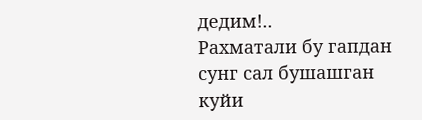дедим!..
Рахматали бу гапдан сунг сал бушашган куйи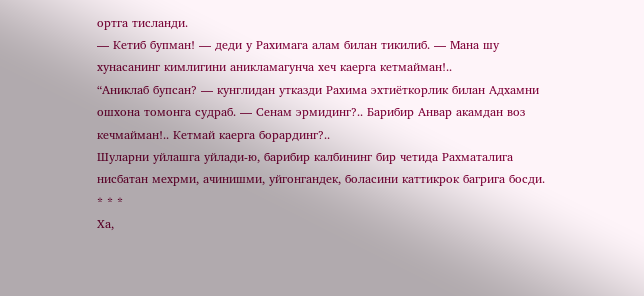ортга тисланди.
— Кетиб бупман! — деди у Рахимага алам билан тикилиб. — Мана шу хунасанинг кимлигини аникламагунча хеч каерга кетмайман!..
“Аниклаб бупсан? — кунглидан утказди Рахима эхтиёткорлик билан Адхамни ошхона томонга судраб. — Сенам эрмидинг?.. Барибир Анвар акамдан воз кечмайман!.. Кетмай каерга борардинг?..
Шуларни уйлашга уйлади-ю, барибир калбининг бир четида Рахматалига нисбатан мехрми, ачинишми, уйгонгандек, боласини каттикрок багрига босди.
* * *
Ха,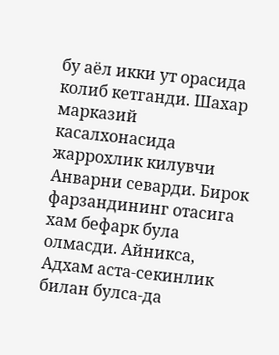бу аёл икки ут орасида колиб кетганди. Шахар марказий касалхонасида жаррохлик килувчи Анварни севарди. Бирок фарзандининг отасига хам бефарк була олмасди. Айникса, Адхам аста-секинлик билан булса-да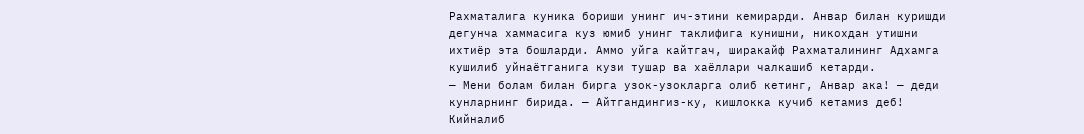Рахматалига куника бориши унинг ич-этини кемирарди. Анвар билан куришди дегунча хаммасига куз юмиб унинг таклифига кунишни, никохдан утишни ихтиёр эта бошларди. Аммо уйга кайтгач, ширакайф Рахматалининг Адхамга кушилиб уйнаётганига кузи тушар ва хаёллари чалкашиб кетарди.
— Мени болам билан бирга узок-узокларга олиб кетинг, Анвар ака! — деди кунларнинг бирида. — Айтгандингиз-ку, кишлокка кучиб кетамиз деб! Кийналиб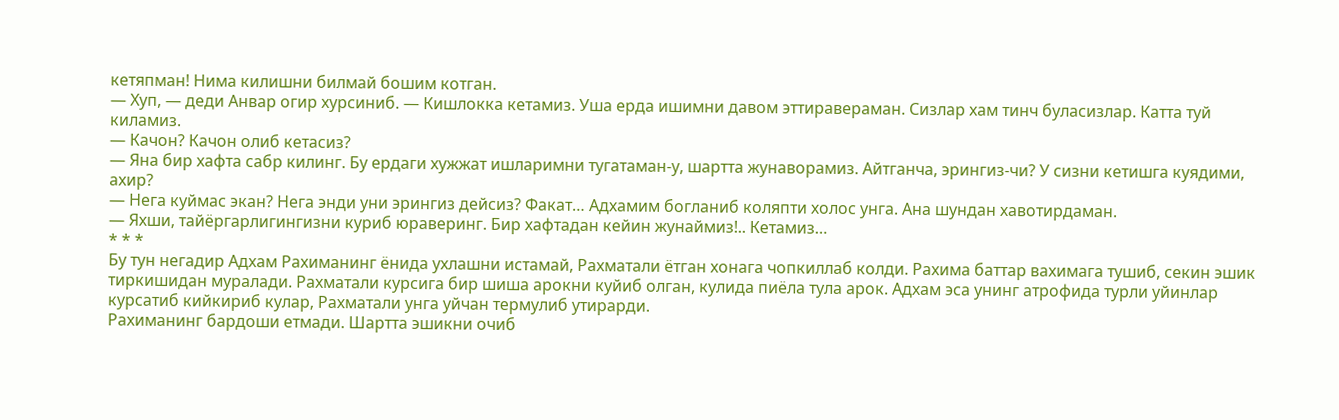кетяпман! Нима килишни билмай бошим котган.
— Хуп, — деди Анвар огир хурсиниб. — Кишлокка кетамиз. Уша ерда ишимни давом эттиравераман. Сизлар хам тинч буласизлар. Катта туй киламиз.
— Качон? Качон олиб кетасиз?
— Яна бир хафта сабр килинг. Бу ердаги хужжат ишларимни тугатаман-у, шартта жунаворамиз. Айтганча, эрингиз-чи? У сизни кетишга куядими, ахир?
— Нега куймас экан? Нега энди уни эрингиз дейсиз? Факат… Адхамим богланиб коляпти холос унга. Ана шундан хавотирдаман.
— Яхши, тайёргарлигингизни куриб юраверинг. Бир хафтадан кейин жунаймиз!.. Кетамиз…
* * *
Бу тун негадир Адхам Рахиманинг ёнида ухлашни истамай, Рахматали ётган хонага чопкиллаб колди. Рахима баттар вахимага тушиб, секин эшик тиркишидан муралади. Рахматали курсига бир шиша арокни куйиб олган, кулида пиёла тула арок. Адхам эса унинг атрофида турли уйинлар курсатиб кийкириб кулар, Рахматали унга уйчан термулиб утирарди.
Рахиманинг бардоши етмади. Шартта эшикни очиб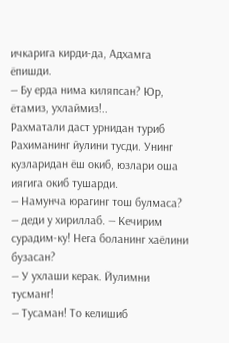ичкарига кирди-да, Адхамга ёпишди.
— Бу ерда нима киляпсан? Юр, ётамиз, ухлаймиз!..
Рахматали даст урнидан туриб Рахиманинг йулини тусди. Унинг кузларидан ёш окиб, юзлари оша иягига окиб тушарди.
— Намунча юрагинг тош булмаса? — деди у хириллаб. — Кечирим сурадим-ку! Нега боланинг хаёлини бузасан?
— У ухлаши керак. Йулимни тусманг!
— Тусаман! То келишиб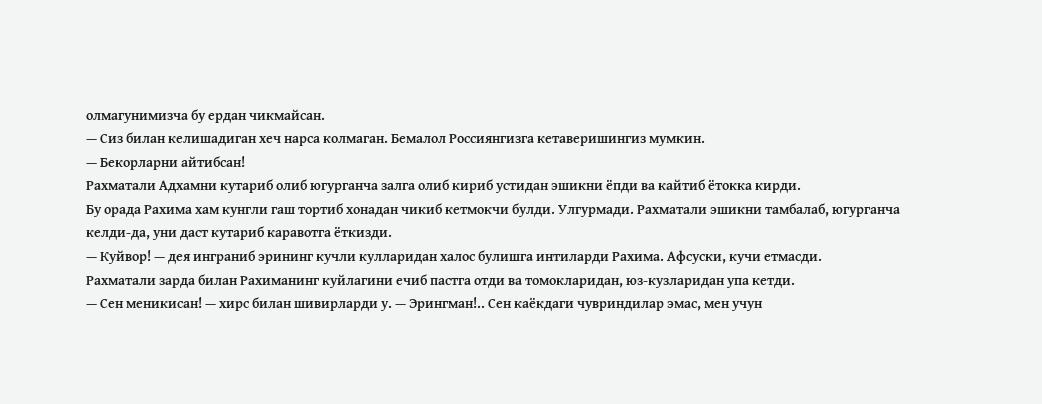олмагунимизча бу ердан чикмайсан.
— Сиз билан келишадиган хеч нарса колмаган. Бемалол Россиянгизга кетаверишингиз мумкин.
— Бекорларни айтибсан!
Рахматали Адхамни кутариб олиб югурганча залга олиб кириб устидан эшикни ёпди ва кайтиб ётокка кирди.
Бу орада Рахима хам кунгли гаш тортиб хонадан чикиб кетмокчи булди. Улгурмади. Рахматали эшикни тамбалаб, югурганча келди-да, уни даст кутариб каравотга ёткизди.
— Куйвор! — дея инграниб эрининг кучли кулларидан халос булишга интиларди Рахима. Афсуски, кучи етмасди.
Рахматали зарда билан Рахиманинг куйлагини ечиб пастга отди ва томокларидан, юз-кузларидан упа кетди.
— Сен меникисан! — хирс билан шивирларди у. — Эрингман!.. Сен каёкдаги чувриндилар эмас, мен учун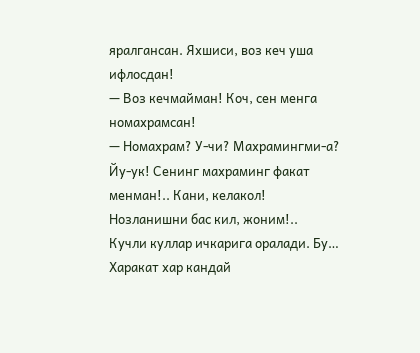яралгансан. Яхшиси, воз кеч уша ифлосдан!
— Воз кечмайман! Коч, сен менга номахрамсан!
— Номахрам? У-чи? Махрамингми-а? Йу-ук! Сенинг махраминг факат менман!.. Кани, келакол! Нозланишни бас кил, жоним!..
Кучли куллар ичкарига оралади. Бу… Харакат хар кандай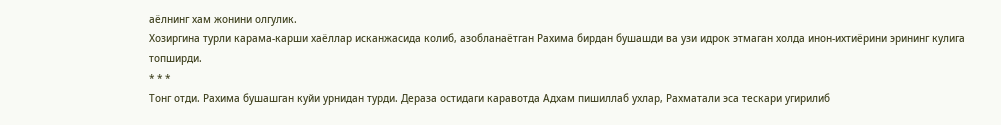аёлнинг хам жонини олгулик.
Хозиргина турли карама-карши хаёллар исканжасида колиб, азобланаётган Рахима бирдан бушашди ва узи идрок этмаган холда инон-ихтиёрини эрининг кулига топширди.
* * *
Тонг отди. Рахима бушашган куйи урнидан турди. Дераза остидаги каравотда Адхам пишиллаб ухлар, Рахматали эса тескари угирилиб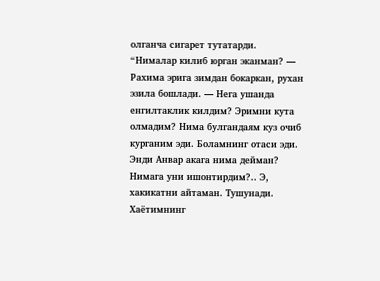олганча сигарет тутатарди.
“Нималар килиб юрган эканман? — Рахима эрига зимдан бокаркан, рухан эзила бошлади. — Нега ушанда енгилтаклик килдим? Эримни кута олмадим? Нима булгандаям куз очиб курганим эди. Боламнинг отаси эди. Энди Анвар акага нима дейман? Нимага уни ишонтирдим?.. Э, хакикатни айтаман. Тушунади. Хаётимнинг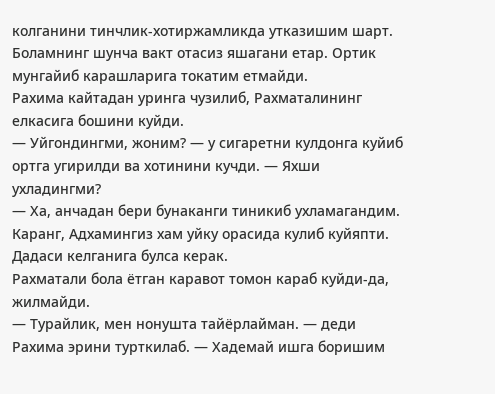колганини тинчлик-хотиржамликда утказишим шарт. Боламнинг шунча вакт отасиз яшагани етар. Ортик мунгайиб карашларига токатим етмайди.
Рахима кайтадан уринга чузилиб, Рахматалининг елкасига бошини куйди.
— Уйгондингми, жоним? — у сигаретни кулдонга куйиб ортга угирилди ва хотинини кучди. — Яхши ухладингми?
— Ха, анчадан бери бунаканги тиникиб ухламагандим. Каранг, Адхамингиз хам уйку орасида кулиб куйяпти. Дадаси келганига булса керак.
Рахматали бола ётган каравот томон караб куйди-да, жилмайди.
— Турайлик, мен нонушта тайёрлайман. — деди Рахима эрини турткилаб. — Хадемай ишга боришим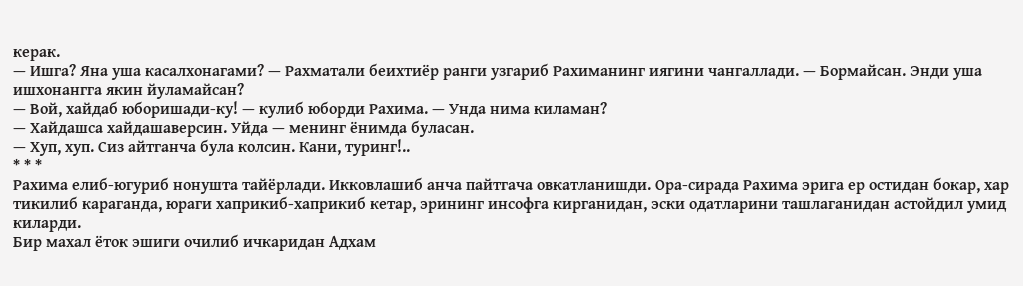керак.
— Ишга? Яна уша касалхонагами? — Рахматали беихтиёр ранги узгариб Рахиманинг иягини чангаллади. — Бормайсан. Энди уша ишхонангга якин йуламайсан?
— Вой, хайдаб юборишади-ку! — кулиб юборди Рахима. — Унда нима киламан?
— Хайдашса хайдашаверсин. Уйда — менинг ёнимда буласан.
— Хуп, хуп. Сиз айтганча була колсин. Кани, туринг!..
* * *
Рахима елиб-югуриб нонушта тайёрлади. Икковлашиб анча пайтгача овкатланишди. Ора-сирада Рахима эрига ер остидан бокар, хар тикилиб караганда, юраги хаприкиб-хаприкиб кетар, эрининг инсофга кирганидан, эски одатларини ташлаганидан астойдил умид киларди.
Бир махал ёток эшиги очилиб ичкаридан Адхам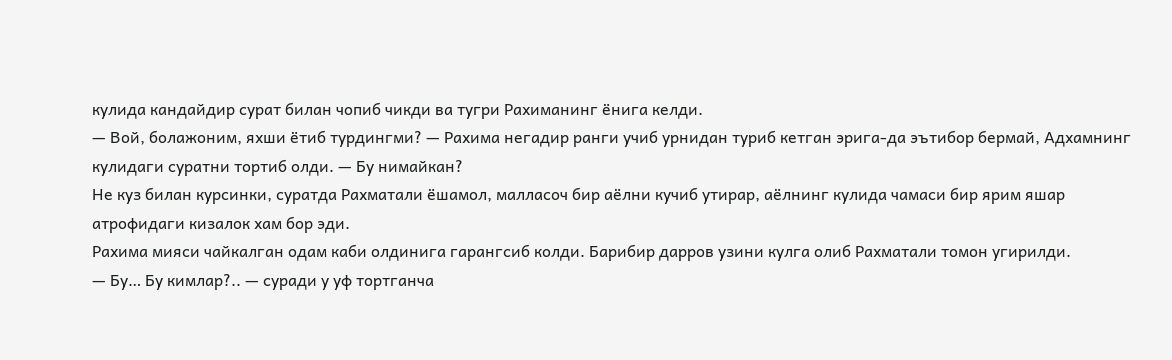кулида кандайдир сурат билан чопиб чикди ва тугри Рахиманинг ёнига келди.
— Вой, болажоним, яхши ётиб турдингми? — Рахима негадир ранги учиб урнидан туриб кетган эрига-да эътибор бермай, Адхамнинг кулидаги суратни тортиб олди. — Бу нимайкан?
Не куз билан курсинки, суратда Рахматали ёшамол, малласоч бир аёлни кучиб утирар, аёлнинг кулида чамаси бир ярим яшар атрофидаги кизалок хам бор эди.
Рахима мияси чайкалган одам каби олдинига гарангсиб колди. Барибир дарров узини кулга олиб Рахматали томон угирилди.
— Бу… Бу кимлар?.. — суради у уф тортганча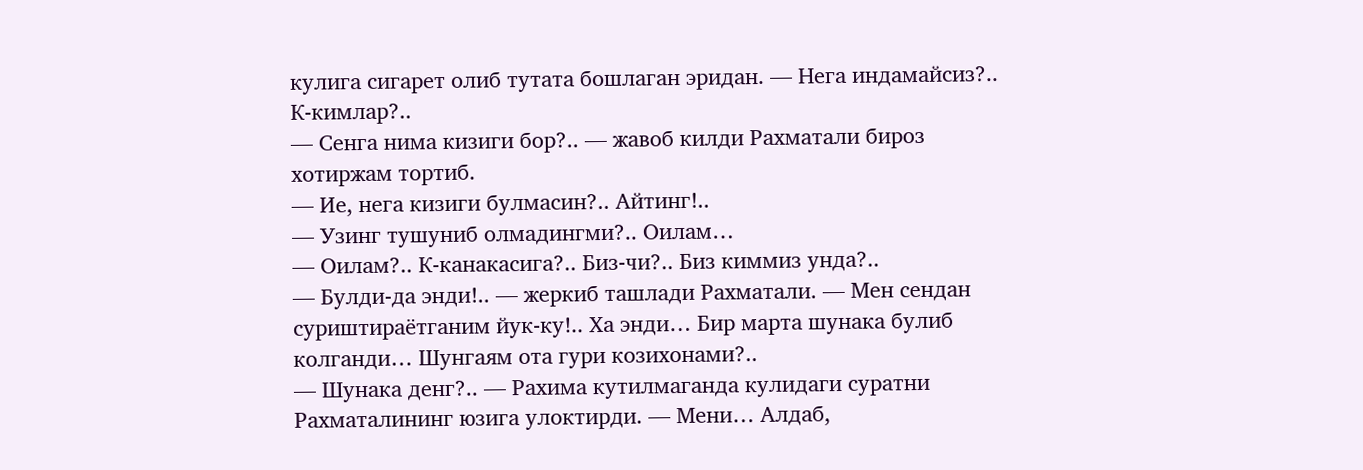кулига сигарет олиб тутата бошлаган эридан. — Нега индамайсиз?.. К-кимлар?..
— Сенга нима кизиги бор?.. — жавоб килди Рахматали бироз хотиржам тортиб.
— Ие, нега кизиги булмасин?.. Айтинг!..
— Узинг тушуниб олмадингми?.. Оилам…
— Оилам?.. К-канакасига?.. Биз-чи?.. Биз киммиз унда?..
— Булди-да энди!.. — жеркиб ташлади Рахматали. — Мен сендан суриштираётганим йук-ку!.. Ха энди… Бир марта шунака булиб колганди… Шунгаям ота гури козихонами?..
— Шунака денг?.. — Рахима кутилмаганда кулидаги суратни Рахматалининг юзига улоктирди. — Мени… Алдаб,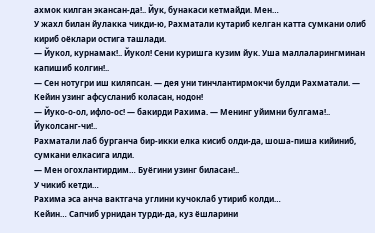ахмок килган экансан-да!.. Йук, бунакаси кетмайди. Мен…
У жахл билан йулакка чикди-ю, Рахматали кутариб келган катта сумкани олиб кириб оёклари остига ташлади.
— Йукол, курнамак!.. Йукол! Сени куришга кузим йук. Уша маллаларингминан капишиб колгин!..
— Сен нотугри иш киляпсан. — дея уни тинчлантирмокчи булди Рахматали. — Кейин узинг афсусланиб коласан, нодон!
— Йуко-о-ол, ифло-ос! — бакирди Рахима. — Менинг уйимни булгама!.. Йуколсанг-чи!..
Рахматали лаб бурганча бир-икки елка кисиб олди-да, шоша-пиша кийиниб, сумкани елкасига илди.
— Мен огохлантирдим… Буёгини узинг биласан!..
У чикиб кетди…
Рахима эса анча вактгача углини кучоклаб утириб колди…
Кейин… Сапчиб урнидан турди-да, куз ёшларини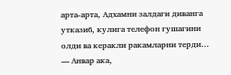арта-арта, Адхамни залдаги диванга утказиб, кулига телефон гушагини олди ва керакли ракамларни терди…
— Анвар ака,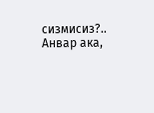сизмисиз?.. Анвар ака,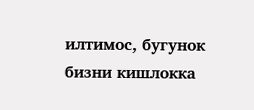илтимос, бугунок бизни кишлокка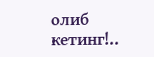олиб кетинг!..